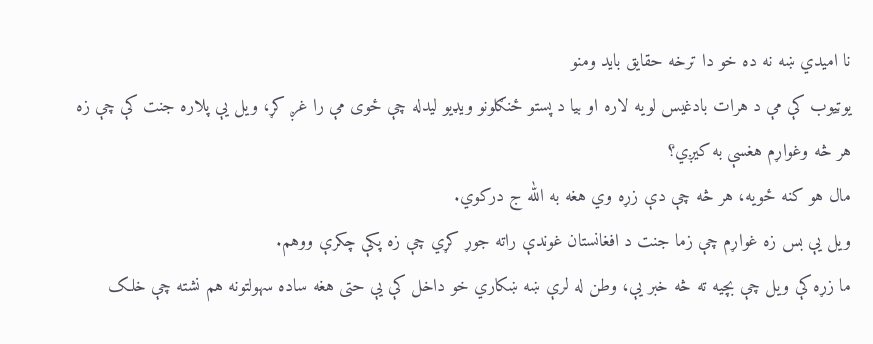نا امیدي ښه نه ده خو دا ترخه حقایق باید ومنو
یوټیوب کې مې د هرات بادغیس لویه لاره او بیا د پستو ځنګلونو ویډیو لیدله چې ځوی مې را غږ کړ، ویل یې پلاره جنت کې چې زه هر څه وغواړم هغسې به کیږي؟
مال هو کنه ځویه، هر څه چې دې زړه وي هغه به الله ج درکوي.
ویل یې بس زه غواړم چې زما جنت د افغانستان غوندې راته جوړ کړي چې زه پکې چکرې ووهم.
ما زړه کې ویل چې بچیه ته څه خبر یې، وطن له لرې ښه ښکاري خو داخل کې یې حتی هغه ساده سهولتونه هم نشته چې خلک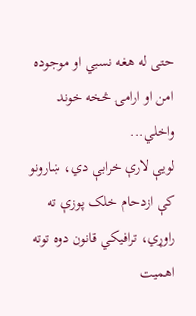حتی له هغه نسبي او موجوده امن او ارامۍ څخه خوند واخلي...
لویې لارې خرابې دي، ښارونو کې ازدحام خلک پوزې ته راوړي، ترافیکي قانون دوه توته اهمیت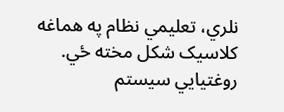نلري، تعلیمي نظام په هماغه کلاسیک شکل مخته ځي. روغتیایي سیستم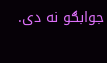جوابګو نه دی.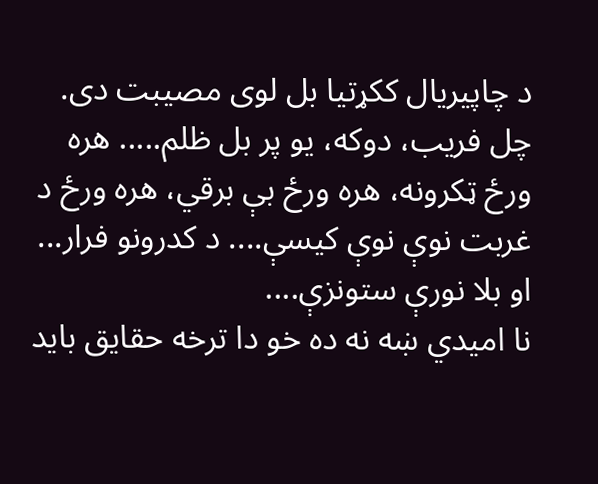د چاپیریال ککړتیا بل لوی مصیبت دی.
چل فریب، دوکه، یو پر بل ظلم..... هره ورځ ټکرونه، هره ورځ بې برقي، هره ورځ د غربت نوې نوې کیسې.... د کدرونو فرار... او بلا نورې ستونزې....
نا امیدي ښه نه ده خو دا ترخه حقایق باید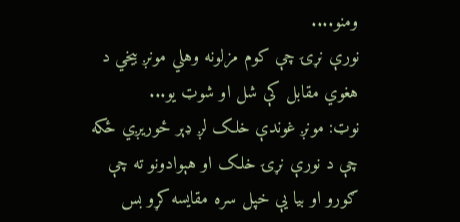ومنو....
نورې نړۍ چې کوم مزلونه وهلي مونږ بیخي د هغوي مقابل کې شل او شوټ یو...
نوټ: مونږ غوندې خلک لږ ډېر ځوریږي ځکه چې د نورې نړۍ خلک او هېوادونو ته چې ګورو او بیا یې خپل سره مقایسه کړو بس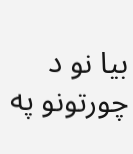بیا نو د چورتونو په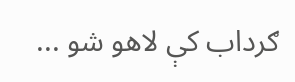ګرداب کې لاهو شو ...